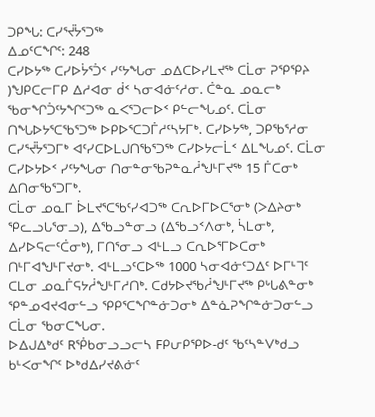ᑐᑭᖓ: ᑕᓯᕐᔫᔮᕐᑐᖅ
ᐃᓄᑦᑕᖏᑦ: 248
ᑕᓯᐅᔭᖅ ᑕᓯᐅᔮᕐᑑᑉ ᓯᑦᔭᖓᓂ ᓄᐃᑕᐅᓯᒪᔪᖅ ᑕᒫᓂ ᕈᕿᕿᔨ )ᖑᑭᑕᓕᒥᑭ ᐃᓱᐊᓂ ᑰᑉ ᓴᓂᐊᓃᑦᓱᓂ. ᑖᓐᓇ ᓄᓇᓕᒃ ᖃᓂᖏᑑᑦᔭᖏᑦᑐᖅ ᓇᐸᕐᑐᓕᐅᑉ ᑭᓪᓕᖓᓄᑦ. ᑕᒫᓂ ᑎᖓᐅᔭᕐᑕᖃᕐᑐᖅ ᐅᑭᐅᕐᑕᑐᒦᓱᑦᓴᔭᒥᒃ. ᑕᓯᐅᔭᖅ, ᑐᑭᖃᕐᓱᓂ ᑕᓯᕐᔫᔮᕐᑐᒥᒃ ᐊᑦᓯᑕᐅᒪᒍᑎᖃᕐᑐᖅ ᑕᓯᐅᔭᓕᒫᑉ ᐃᒪᖓᓄᑦ. ᑕᒫᓂ ᑕᓯᐅᔭᐅᑉ ᓯᑦᔭᖓᓂ ᑎᓂᓐᓂᖃᕈᓐᓇᓲᖑᒻᒥᔪᖅ 15 ᒦᑕᓂᒃ ᐃᑎᓂᖃᕐᑐᒥᒃ.
ᑕᒫᓂ ᓄᓇᒥ ᐆᒪᔪᕐᑕᖃᑦᓯᐊᑐᖅ ᑕᕆᐅᒥᐅᑕᕐᓂᒃ (ᐳᐃᔨᓂᒃ ᕿᓚᓗᒐᕐᓂᓗ), ᐃᖃᓗᓐᓂᓗ (ᐃᖃᓗᑉᐱᓂᒃ, ᓵᒪᓂᒃ, ᐃᓯᐅᕋᓕᑦᑖᓂᒃ), ᒥᑎᕐᓂᓗ ᐊᒻᒪᓗ ᑕᕆᐅᕐᒥᐅᑕᓂᒃ ᑎᒻᒥᐊᖑᒻᒥᔪᓂᒃ. ᐊᒻᒪᓗᑦᑕᐅᖅ 1000 ᓴᓂᐊᓃᑦᑐᐃᑦ ᐅᒥᒻᒣᑦ ᑕᒪᓂ ᓄᓇᒦᕋᔭᓲᖑᒻᒥᓱᑎᒃ. ᑕᑯᔭᐅᔪᖃᓲᖑᒻᒥᔪᖅ ᑭᒡᒐᕕᓐᓂᒃ ᕿᓐᓄᐊᔪᐊᓂᓪᓗ ᕿᑭᕐᑕᖏᓐᓃᑐᓂᒃ ᐃᓐᓈᕈᖏᓐᓃᑐᓂᓪᓗ ᑕᒫᓂ ᖃᓂᑕᖓᓂ.
ᐅᐃᒍᐃᒃᑯᑦ Rᖀᑲᓂᓗᓗᓕᓴ Fᑭᕂᑭᕿᐅ-ᑯᑦ ᖃᑦᓴᓐᐯᒃᑯᓗ ᑲᒻᐸᓂᖏᑦ ᐅᒃᑯᐃᓯᔪᕕᓃᑦ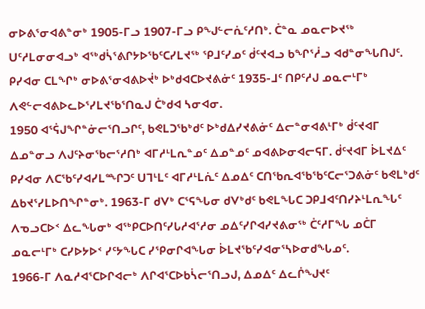ᓂᐅᕕᕐᓂᐊᕕᓐᓂᒃ 1905-ᒥᓗ 1907-ᒥᓗ ᑭᖑᓪᓕᕇᑦᓱᑎᒃ. ᑖᓐᓇ ᓄᓇᓕᐅᔪᖅ ᑌᑦᓱᒪᓂᓂᐊᓗᒃ ᐊᖅᑯᓵᕐᕕᒋᔭᐅᖃᑦᑕᓯᒪᔪᖅ ᕿᒧᑦᓯᓄᑦ ᑰᑦᔪᐊᓗ ᑲᖏᕐᓲᓗ ᐊᑯᓐᓂᖓᑎᒍᑦ. ᑭᓯᐊᓂ ᑕᒪᖏᒃ ᓂᐅᕕᕐᓂᐊᕕᐅᔫᒃ ᐅᒃᑯᐊᑕᐅᔪᕕᓃᑦ 1935-ᒧᑦ ᑎᑭᑦᓱᒍ ᓄᓇᓕᒻᒥᒃ ᐱᕙᓪᓕᐊᕕᐅᓚᐅᕐᓯᒪᔪᖃᕐᑎᓇᒍ ᑖᒃᑯᐊ ᓴᓂᐊᓂ.
1950 ᐊᕐᕌᒍᖏᓐᓃᓕᕐᑎᓗᒋᑦ, ᑲᕙᒪᑐᖃᒃᑯᑦ ᐅᒃᑯᐃᓯᔪᕕᓃᑦ ᐃᓕᓐᓂᐊᕕᒻᒥᒃ ᑰᑦᔪᐊᒥ ᐃᓄᓐᓂᓗ ᐱᒍᑦᔨᓂᖃᓕᕐᓱᑎᒃ ᐊᒥᓱᒻᒪᕆᓐᓄᑦ ᐃᓄᓐᓄᑦ ᓄᐊᕕᐅᓂᐊᓕᕋᒥ. ᑰᑦᔪᐊᒥ ᐆᒪᔪᐃᑦ ᑭᓯᐊᓂ ᐱᑕᖃᑦᓯᐊᓯᒪᙱᑐᑦ ᑌᒣᒻᒪᑦ ᐊᒥᓱᒻᒪᕇᑦ ᐃᓄᐃᑦ ᑕᑎᖃᕆᐊᖃᖃᑦᑕᓕᕐᑐᕕᓃᑦ ᑲᕙᒪᒃᑯᑦ ᐃᑲᔪᕐᓯᒪᐅᑎᖏᓐᓂᒃ. 1963-ᒥ ᑯᐯᒃ ᑕᕐᕋᖓᓂ ᑯᐯᒃᑯᑦ ᑲᕙᒪᖓᑕ ᑐᑭᒧᐊᑦᑎᓯᔨᒻᒪᕆᖓᑦ ᐱᓀᓗᑕᐅᑉ ᐃᓚᖓᓂᒃ ᐊᖅᑭᑕᐅᑎᑦᓯᒐᓱᐊᕐᓱᓂ ᓄᐃᑦᓯᒋᐊᓯᔪᕕᓂᖅ ᑖᑦᓱᒥᖓ ᓄᑖᒥ ᓄᓇᓕᒻᒥᒃ ᑕᓯᐅᔭᐅᑉ ᓯᑦᔭᖓᑕ ᓯᕿᓂᒋᐊᖓᓂ ᐆᒪᔪᖃᑦᓯᐊᓂᕐᓴᐅᓂᑯᖓᓄᑦ.
1966-ᒥ ᐱᓇᓱᐊᕐᑕᐅᒋᐊᓕᒃ ᐱᒋᐊᕐᑕᐅᑲᓵᓕᕐᑎᓗᒍ, ᐃᓄᐃᑦ ᐃᓚᒌᖑᔪᑦ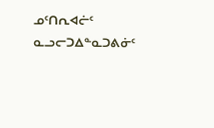ᓄᑦᑎᕆᐊᓖᑦ ᓇᓗᓕᑐᐃᓐᓇᑐᕕᓃᑦ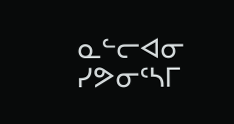ᓇᓪᓕᐊᓂ ᓯᕗᓂᑦᓴᒥ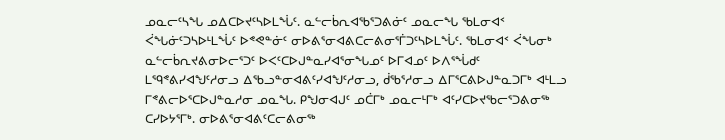ᓄᓇᓕᑦᓴᖓ ᓄᐃᑕᐅᔪᑦᓴᐅᒪᖔᑦ. ᓇᓪᓕᑳᕆᐊᖃᕐᑐᕕᓃᑦ ᓄᓇᓕᖓ ᖃᒪᓂᐊᑉ ᐹᖓᓃᑦᑐᓴᐅᒻᒪᖔᑦ ᐅᕝᕙᓐᓃᑦ ᓂᐅᕕᕐᓂᐊᕕᑕᓕᕕᓂᕐᒦᑐᑦᓴᐅᒪᖔᑦ. ᖃᒪᓂᐊᑉ ᐹᖓᓂᒃ ᓇᓪᓕᑳᕆᔪᕕᓂᐅᓕᕐᑐᑦ ᐅᐸᑦᑕᐅᒍᓐᓇᓯᐊᕐᓂᖓᓄᑦ ᐅᒥᐊᓄᑦ ᐅᐱᕐᖔᑯᑦ ᒪᙯᕝᕕᓯᐊᖑᑦᓱᓂᓗ ᐃᖃᓗᓐᓂᐊᕕᑦᓯᐊᖑᑦᓱᓂᓗ, ᑰᖃᕐᓱᓂᓗ ᐃᒥᕐᑕᕕᐅᒍᓐᓇᑐᒥᒃ ᐊᒻᒪᓗ ᒥᕝᕕᓕᐅᕐᑕᐅᒍᓐᓇᓱᓂ ᓄᓇᖓ. ᑭᖑᓂᐊᒍᑦ ᓄᑖᒥᒃ ᓄᓇᓕᒻᒥᒃ ᐊᑦᓯᑕᐅᔪᖃᓕᕐᑐᕕᓂᖅ ᑕᓯᐅᔭᕐᒥᒃ. ᓂᐅᕕᕐᓂᐊᕕᑦᑕᓕᕕᓂᖅ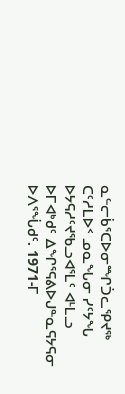ᓇᓪᓕᑳᕐᑕᐅᓂᙱᑑᓚᕿᔪᖅ ᑕᑦᓱᒪᐅᑉ ᓄᓇᖓᓂ ᓯᑦᔭᖓ ᐅᔭᕋᓱᑦᔪᖃᓗᐊᕐᒪᑦ ᐊᒻᒪᓗ ᐅᒥᐊᒃᑯᑦ ᐃᖏᕐᕋᕕᐅᒍᓐᓇᕋᔭᕋᓂ ᐅᐱᕐᖔᑯᑦ. 1971-ᒥ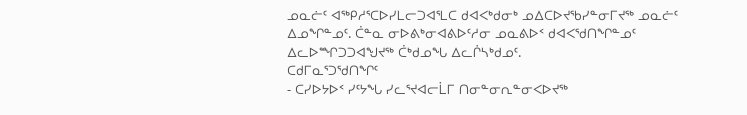ᓄᓇᓖᑦ ᐊᖅᑭᓱᕐᑕᐅᓯᒪᓕᑐᐊᕐᒪᑕ ᑯᐊᐸᒃᑯᓂᒃ ᓄᐃᑕᐅᔪᖃᓯᓐᓂᒥᔪᖅ ᓄᓇᓖᑦ ᐃᓄᖏᓐᓄᑦ. ᑖᓐᓇ ᓂᐅᕕᒃᓂᐊᕕᐅᑦᓱᓂ ᓄᓇᕕᐅᑉ ᑯᐊᐸᖁᑎᖏᓐᓄᑦ ᐃᓚᐅᙱᑐᑐᐊᖑᔪᖅ ᑖᒃᑯᓄᖓ ᐃᓚᒌᓴᒃᑯᓄᑦ.
ᑕᑯᒥᓇᕐᑐᖁᑎᖏᑦ
- ᑕᓯᐅᔭᐅᑉ ᓯᑦᔭᖓ ᓯᓚᕐᔪᐊᓕᒫᒥ ᑎᓂᓐᓂᕆᓐᓂᐸᐅᔪᖅ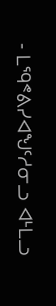- ᒪᙯᕝᕕᓯᐊᖑᑦᓱᓂᓗ ᐊᒻᒪᓗ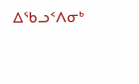ᐃᖃᓗᑉᐱᓂᒃ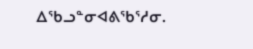ᐃᖃᓗᓐᓂᐊᕕᖃᕐᓱᓂ.